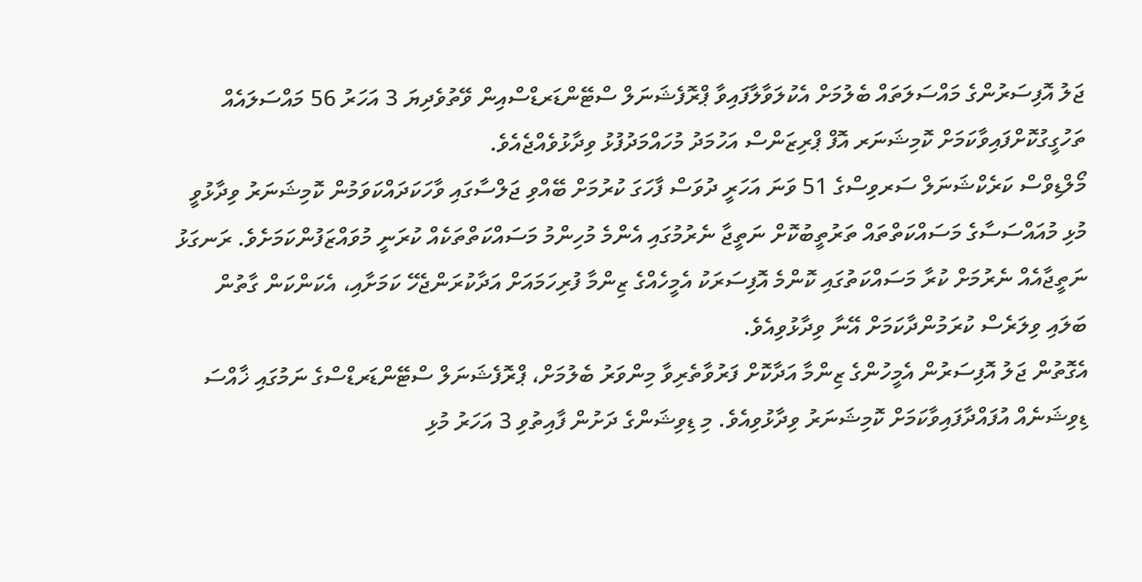ޖަލު އޮފިސަރުންގެ މައްސަލަތައް ބެލުމަށް އެކުލަވާލާފައިވާ ޕްރޮފެޝަނަލް ސްޓޭންޑަރޑްސްއިން ވޭތުވެދިޔަ 3 އަހަރު 56 މައްސަލައެއް ތަހުގީގުކޮށްފައިވާކަމަށް ކޮމިޝަނަރ އޮފް ޕްރިޒަންސް އަހުމަދު މުހައްމަދުފުޅު ވިދާޅުވެއްޖެއެވެ.
މޯލްޑިވްސް ކަރެކްޝަނަލް ސަރވިސްގެ 51 ވަނަ އަހަރީ ދުވަސް ފާހަގަ ކުރުމަށް ބޭއްވި ޖަލްސާގައި ވާހަކަދައްކަވަމުން ކޮމިޝަނަރު ވިދާޅުވީ މުޅި މުއައްސަސާގެ މަސައްކަތްތައް ތަރުތީބުކޮށް ނަތީޖާ ނެރުމުގައި އެންމެ މުހިންމު މަސައްކަތްތަކެއް ކުރަނީ މުވައްޒަފުންކަމަށެވެ. ރަނގަޅު ނަތީޖާއެއް ނެރުމަށް ކުރާ މަސައްކަތުގައި ކޮންމެ އޮފިސަރަކު އެމީހެއްގެ ޒިންމާ ފުރިހަމައަށް އަދާކުރަންޖެހޭ ކަމަށާއި، އެކަންކަން ގާތުން ބަލައި ވިލަރެސް ކުރަމުންދާކަމަށް އޭނާ ވިދާޅުވިއެވެ.
އެގޮތުން ޖަލު އޮފިސަރުން އެމީހުންގެ ޒިންމާ އަދާކޮށް ފަރުވާތެރިވާ މިންވަރު ބެލުމަށް، ޕްރޮފެޝަނަލް ސްޓޭންޑަރޑްސްގެ ނަމުގައި ޚާއްސަ ޑިވިޝަނެއް އުފައްދާފައިވާކަމަށް ކޮމިޝަނަރު ވިދާޅުވިއެވެ. މި ޑިވިޝަންގެ ދަށުން ފާއިތުވި 3 އަހަރު މުޅި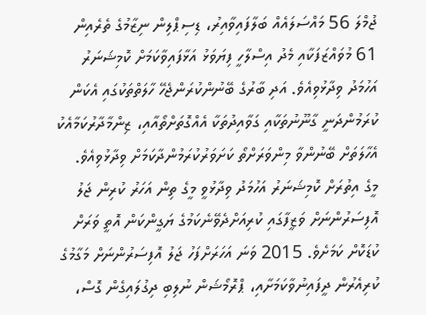ޖުމްލަ 56 މައްސަލައެއް ބަލާފައިވާއިރު، ޑިސިޕްލިން ނިޒާމުގެ ތެރެއިން 61 މުވައްޒަފަކާއި މެދު އިސްލާހީ ފިޔަވަޅު އަޅާފައިވާކަމަށް ކޮމިޝަނަރު އަހުމަދު ވިދާޅުވިއެވެ. އަދި ބާރުގެ ބޭނުންކުރަންޖެހޭ ހާލަތްތަކުގައި އެކަން ކުރަމުންދަނީ ގާނޫނުތަކާއި ގަވާއިދުތަކާ އެއްގޮތަށްތޯއާއި، ޒިންމާދާރުކަމާއެކު އެހާލަތަށް ބޭނުންވާ މިންވަރަށްތޯ ކަށަވަރުކުރަމުންދާކަމަށް ވިދާޅުވިއެވެ.
މީގެ އިތުރަށް ކޮމިޝަނަރު އަހުމަދު ވިދާޅުވީ މީގެ ތިން އަހަރު ކުރިން ޖަލު އޮފިސަރުންނަށް ވަޒީފާގައި ކުރިއަށްދެވޭނެކަމުގެ ޔަގީންކަން އޮތީ ވަރަށް ކުޑަކޮށް ކަމަށެވެ. 2015 ވަނަ އަހަރަށްފަހު ޖަލު އޮފިސަރުންނަށް މަގާމުގެ ކުރިއެރުން ދީފައިނުވާކަމަށާއި، ޕްރޮމޯޝަން ނުލިބި ދިގުލައިގެން ގޮސް،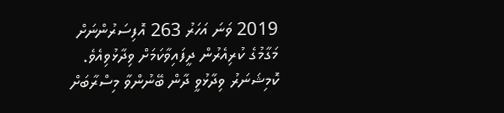2019 ވަނަ އަހަރު 263 އޮފިސަރުންނަށް މަގާމުގެ ކުރިއެރުން ދީފައިވާކަމަށް ވިދާޅުވިއެވެ.
ކޮމިޝަނަރު ވިދާޅުވީ ދާން ބޭނުންވާ މިސްރާބަށް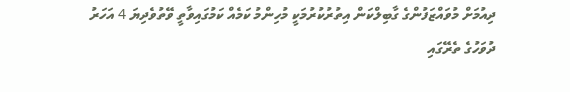ދިއުމަށް މުވައްޒަފުންގެ ގާބިލްކަން އިތުރުކުރުމަކީ މުހިންމު ކަމެއް ކަމުގައިވާތީ ވޭތުވެދިޔަ 4 އަހަރު ދުވަހުގެ ތެރޭގައި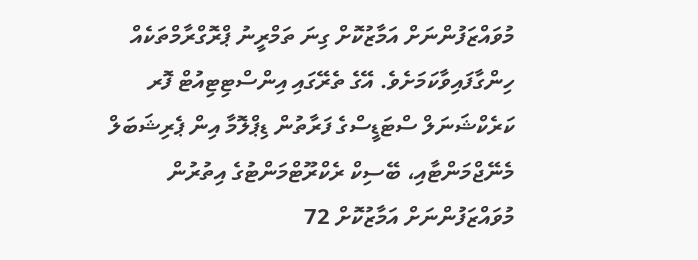މުވައްޒަފުންނަށް އަމާޒުކޮށް ގިނަ ތަމްރީނު ޕްރޮގްރާމްތަކެއް ހިންގާފައިވާކަމަށެވެ. އޭގެ ތެރޭގައި އިންސްޓިޓިއުޓް ފޮރ ކަރެކްޝަނަލް ސްޓަޑީސްގެ ފަރާތުން ޑިޕްލޮމާ އިން ޕެރިޝަބަލް މެނޭޖްމަންޓާއި، ބޭސިކް ރެކްރޫޓްމަންޓުގެ އިތުރުން މުވައްޒަފުންނަށް އަމާޒުކޮށް 72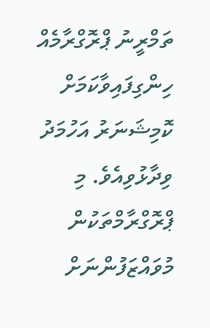ތަމްރީނު ޕްރޮގްރާމެއް ހިންގިފައިވާކަމަށް ކޮމިޝަނަރު އަހުމަދު ވިދާޅުވިއެވެ. މި ޕްރޮގްރާމްތަކުން މުވައްޒަފުންނަށް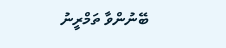ބޭނުންވާ ތަމްރީނު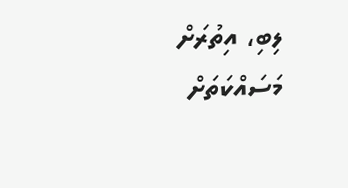ލިބި، އިތުރަށް މަސައްކަތަށް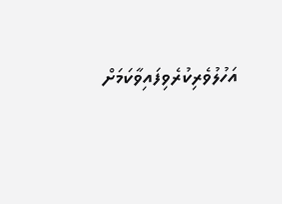އަހުލުވެރިކުރެވިފައިވާކަމަށް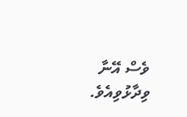ވެސް އޭނާ ވިދާޅުވިއެވެ.